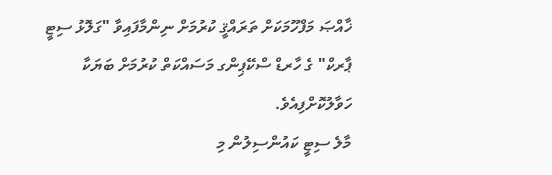ޚާއްޞަ މަފްހޫމަކަށް ތަރައްޤީ ކުރުމަށް ނިންމާފައިވާ "ގަލޮޅު ސިޓީ ޕާރކް" ގެ ހާރޑް ސްކޭޕިންގ މަސައްކަތް ކުރުމަށް ބަޔަކާ ހަވާލުކޮށްފިއެވެ.
މާލެ ސިޓީ ކައުންސިލުން މި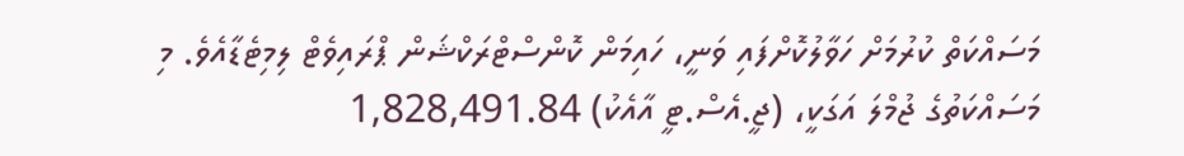މަސައްކަތް ކުރުމަށް ހަވާލުކޮށްފައި ވަނީ، ހައިމަން ކޮންސްޓްރަކްޝަން ޕްރައިވެޓް ލިމިޓެޑާއެވެ. މި މަސައްކަތުގެ ޖުމްލަ އަގަކީ، (ޖީ.އެސް.ޓީ އާއެކު) 1,828,491.84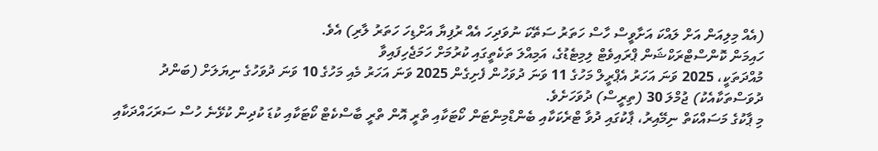(އެއް މިލިއަން އަށް ލައްކަ އަށާވީސް ހާސް ހަތަރު ސަތޭކަ ނުވަދިހަ އެއް ރުފިޔާ އަށްޑިހަ ހަތަރު ލާރި) އެވެ.
ހައިމަން ކޮންސްޓްރަކްޝަން ޕްރައިވެޓް ލިމިޓެޑުގެ، އަމިއްލަ ތަކެތީގައި ކުރުމަށް ހަމަޖެހިފައިވާ
މުއްދަތަކީ، 2025 ވަނަ އަހަރު އެޕްރީލް މަހުގެ 11 ވަނަ ދުވަހުން ފެށިގެން 2025 ވަނަ އަހަރު މެއި މަހުގެ 10 ވަނަ ދުވަހުގެ ނިޔަލަށް (ބަންދު ދުވަސްތަކާއެކު) ޖުމްލަ 30 (ތިރީސް) ދުވަހަށެވެ.
މި ޕާކުގެ މަސައްކަތް ނިމޭއިރު، ޕާކުގައި ދުވާ ޓްރެކަކާއި ބެންޑްމިންޓަން ކޯޓަކާއި ތްރީ އޮން ތްރީ ބާސްކެޓް ކޯޓަކާއި ކުޑަ ކުދިން ކުޅޭނެ ހުސް ސަރަހައްދަކާއި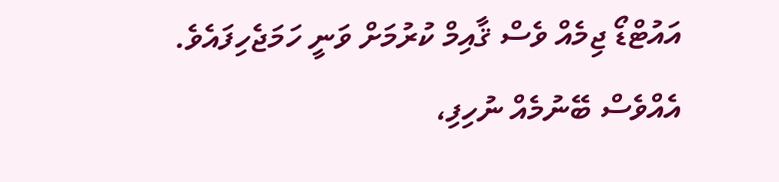އައުޓްޑޯ ޖިމެއް ވެސް ޤާއިމް ކުރުމަށް ވަނީ ހަމަޖެހިފައެވެ.
އެއްވެސް ބޭނުމެއް ނުހިފި،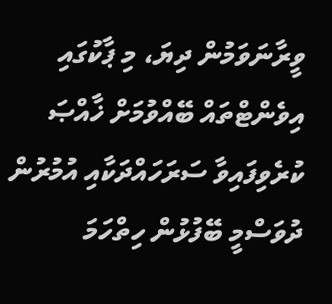ވީރާނަވަމުން ދިޔަ، މި ޕާކުގައި އިވެންޓްތައް ބޭއްވުމަށް ޚާއްޞަ ކުރެވިފައިވާ ސަރަހައްދަކާއި އުމުރުން ދުވަސްމީ ބޭފުޅުން ހިތްހަމަ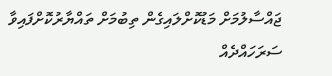ޖައްސާލުމަށް މަޑުކޮށްލައިގެން ތިބުމަށް ތައްޔާރުކޮށްފައިވާ ސަރަހައްދެއް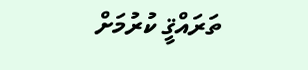ތަރައްޤީ ކުރުމަށް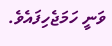ވަނީ ހަމަޖެހިފައެވެ.